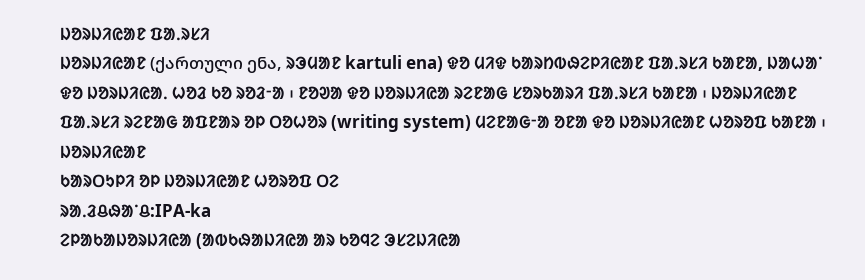ᱡᱚᱨᱡᱤᱭᱟᱱ ᱯᱟᱹᱨᱥᱤ
ᱡᱚᱨᱡᱤᱭᱟᱱ (ქართული ენა, ᱨᱳᱢᱟᱱ kartuli ena) ᱫᱚ ᱢᱤᱫ ᱠᱟᱨᱴᱵᱷᱮᱞᱤᱭᱟᱱ ᱯᱟᱹᱨᱥᱤ ᱠᱟᱱᱟ, ᱡᱟᱦᱟᱸ ᱫᱚ ᱡᱚᱨᱡᱤᱭᱟᱹ ᱦᱚᱲ ᱠᱚ ᱨᱚᱲᱼᱟ ᱾ ᱱᱚᱣᱟ ᱫᱚ ᱡᱚᱨᱡᱤᱭᱟ ᱨᱮᱱᱟᱜ ᱥᱚᱨᱠᱟᱨᱤ ᱯᱟᱹᱨᱥᱤ ᱠᱟᱱᱟ ᱾ ᱡᱚᱨᱡᱤᱭᱟᱱ ᱯᱟᱹᱨᱥᱤ ᱨᱮᱱᱟᱜ ᱟᱯᱱᱟᱨ ᱚᱞ ᱛᱚᱦᱚᱨ (writing system) ᱢᱮᱱᱟᱜᱼᱟ ᱚᱱᱟ ᱫᱚ ᱡᱚᱨᱡᱤᱭᱟᱱ ᱦᱚᱨᱚᱯ ᱠᱟᱱᱟ ᱾
ᱡᱚᱨᱡᱤᱭᱟᱱ
ᱠᱟᱨᱛᱩᱞᱤ ᱚᱞ ᱡᱚᱨᱡᱤᱭᱟᱱ ᱦᱚᱨᱚᱯ ᱛᱮ
ᱨᱟᱹᱲᱪᱷᱟᱸᱪ:IPA-ka
ᱮᱞᱟᱠᱟᱡᱚᱨᱡᱤᱭᱟ (ᱟᱵᱠᱷᱟᱡᱤᱭᱟ ᱟᱨ ᱠᱚᱧᱮ ᱳᱥᱮᱡᱤᱭᱟ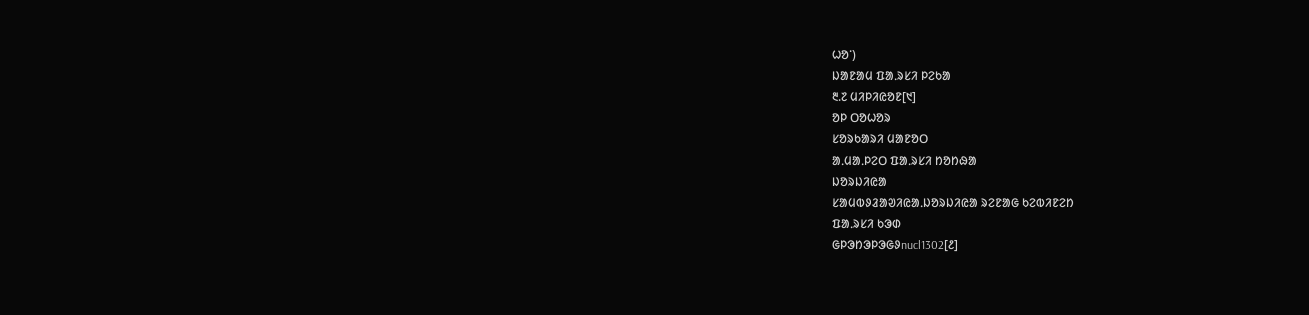ᱦᱚᱸ)
ᱡᱟᱱᱟᱢ ᱯᱟᱹᱨᱥᱤ ᱞᱮᱠᱟ
᱓.᱗ ᱢᱤᱞᱤᱭᱚᱱ[᱑]
ᱚᱞ ᱛᱚᱦᱚᱨ
ᱥᱚᱨᱠᱟᱨᱤ ᱢᱟᱱᱚᱛ
ᱟᱹᱢᱟᱹᱞᱮᱛ ᱯᱟᱹᱨᱥᱤ ᱴᱚᱴᱷᱟ
ᱡᱚᱨᱡᱤᱭᱟ
ᱥᱟᱢᱵᱽᱲᱟᱣᱤᱭᱟᱹᱡᱚᱨᱡᱤᱭᱟ ᱨᱮᱱᱟᱜ ᱠᱮᱵᱤᱱᱮᱴ
ᱯᱟᱹᱨᱥᱤ ᱠᱳᱰ
ᱜᱞᱳᱴᱳᱞᱳᱜᱽnucl1302[᱒]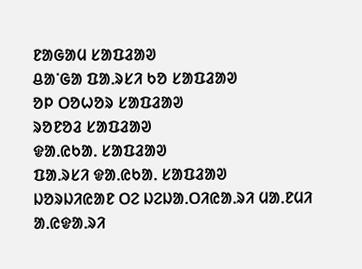ᱱᱟᱜᱟᱢ ᱥᱟᱯᱲᱟᱣ
ᱪᱟᱸᱜᱟ ᱯᱟᱹᱨᱥᱤ ᱠᱚ ᱥᱟᱯᱲᱟᱣ
ᱚᱞ ᱛᱚᱦᱚᱨ ᱥᱟᱯᱲᱟᱣ
ᱨᱚᱱᱚᱲ ᱥᱟᱯᱲᱟᱣ
ᱫᱟᱹᱭᱠᱟᱹ ᱥᱟᱯᱲᱟᱣ
ᱯᱟᱹᱨᱥᱤ ᱫᱟᱹᱭᱠᱟᱹ ᱥᱟᱯᱲᱟᱣ
ᱡᱚᱨᱡᱤᱭᱟᱱ ᱛᱮ ᱡᱮᱡᱟᱹᱛᱤᱭᱟᱹᱨᱤ ᱢᱟᱹᱱᱢᱤ ᱟᱹᱭᱫᱟᱹᱨᱤ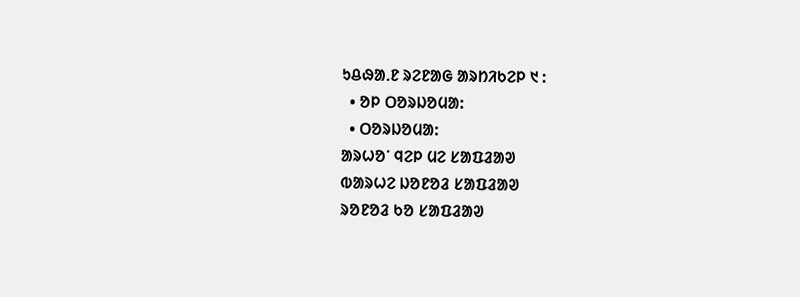ᱩᱪᱷᱟᱹᱱ ᱨᱮᱱᱟᱜ ᱟᱨᱴᱤᱠᱮᱞ ᱑ :
  • ᱚᱞ ᱛᱚᱨᱡᱚᱢᱟ:
  • ᱛᱚᱨᱡᱚᱢᱟ:
ᱟᱨᱦᱚᱸ ᱧᱮᱞ ᱢᱮ ᱥᱟᱯᱲᱟᱣ
ᱵᱟᱨᱦᱮ ᱡᱚᱱᱚᱲ ᱥᱟᱯᱲᱟᱣ
ᱨᱚᱱᱚᱲ ᱠᱚ ᱥᱟᱯᱲᱟᱣ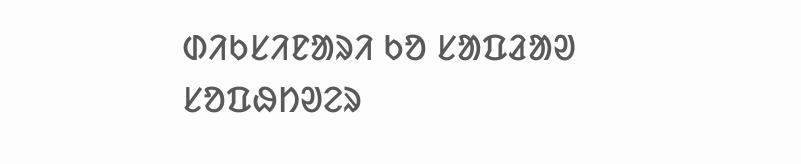ᱰᱤᱠᱥᱤᱱᱟᱨᱤ ᱠᱚ ᱥᱟᱯᱲᱟᱣ
ᱥᱚᱯᱷᱴᱣᱮᱨ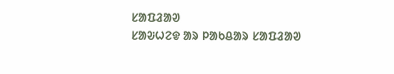ᱥᱟᱯᱲᱟᱣ
ᱥᱟᱶᱦᱮᱫ ᱟᱨ ᱞᱟᱠᱪᱟᱨ ᱥᱟᱯᱲᱟᱣ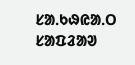ᱥᱟᱹᱠᱷᱭᱟᱹᱛ ᱥᱟᱯᱲᱟᱣ